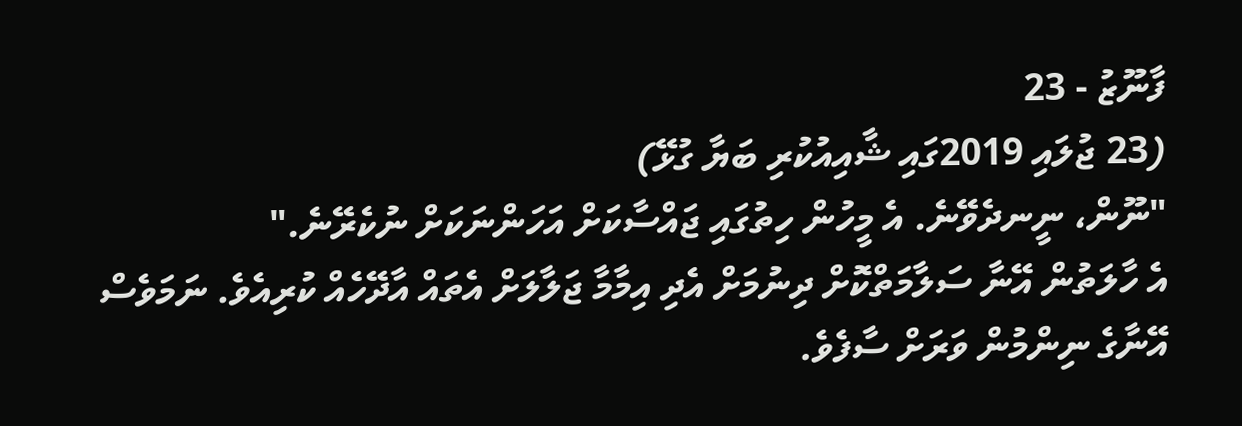ފާނޫޒު - 23
(23 ޖުލައި 2019ގައި ޝާއިއުކުރި ބަޔާ ގުޅޭ)
"ނޫން، ނީނދެވޭނެ. އެ މީހުން ހިތުގައި ޖައްސާކަށް އަހަންނަކަށް ނުކެރޭނެ."
އެ ހާލަތުން އޭނާ ސަލާމަތްކޮށް ދިނުމަށް އެދި އިމާމާ ޖަލާލަށް އެތައް އާދޭހެއް ކުރިއެވެ. ނަމަވެސް އޭނާގެ ނިންމުން ވަރަށް ސާފެވެ.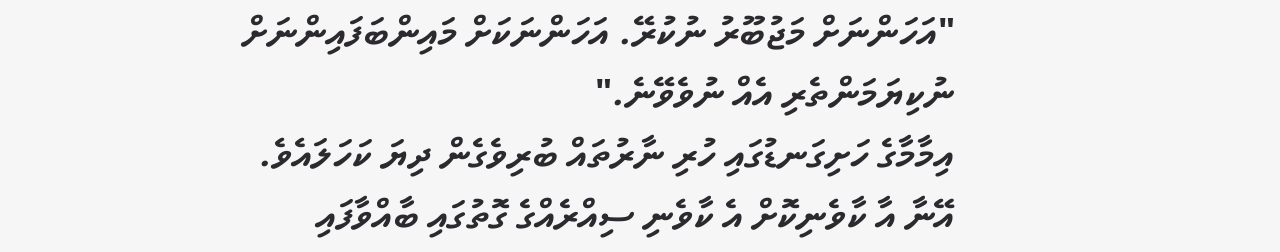"އަހަންނަށް މަޖުބޫރު ނުކުރޭ. އަހަންނަކަށް މައިންބަފައިންނަށް ނުކިޔަމަންތެރި އެއް ނުވެވޭނެ."
އިމާމާގެ ހަށިގަނޑުގައި ހުރި ނާރުތައް ބުރިވެގެން ދިޔަ ކަހަލައެވެ. އޭނާ އާ ކާވެނިކޮށް އެ ކާވެނި ސިއްރެއްގެ ގޮތުގައި ބާއްވާފައި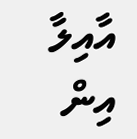އާއިލާ އިން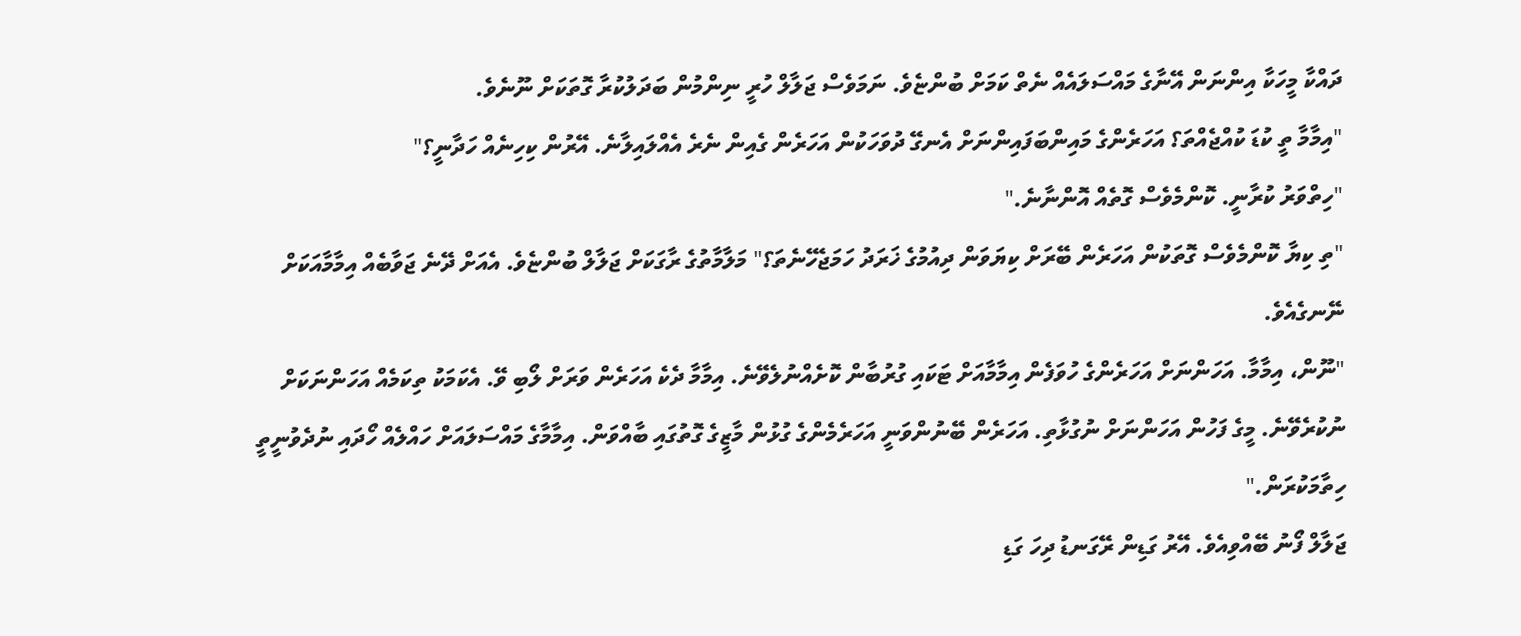ދައްކާ މީހަކާ އިންނަން އޭނާގެ މައްސަލައެއް ނެތް ކަމަށް ބުންޏެވެ. ނަމަވެސް ޖަލާލް ހުރީ ނިންމުން ބަދަލުކުރާ ގޮތަކަށް ނޫނެވެ.
"އިމާމާ ތީ ކުޑަ ކުއްޖެއްތަ؟ އަހަރެންގެ މައިންބަފައިންނަށް އެނގޭ ދުވަހަކުން އަހަރެން ގެއިން ނެރެ އެއްލައިލާނެ. އޭރުން ކިހިނެއް ހަދާނީ؟"
"ހިތްވަރު ކުރާނީ. ކޮންމެވެސް ގޮތެއް އޮންނާނެ."
"ތި ކިޔާ ކޮންމެވެސް ގޮތަކުން އަހަރެން ބޭރަށް ކިޔަވަން ދިއުމުގެ ޚަރަދު ހަމަޖެހޭނެތަ؟" މަލާމާތުގެ ރާގަކަށް ޖަލާލް ބުންޏެވެ. އެއަށް ދޭނެ ޖަވާބެއް އިމާމާއަކަށް ނޭނގެއެވެ.
"ނޫން، އިމާމާ. އަހަންނަށް އަހަރެންގެ ހުވަފެން އިމާމާއަށް ޓަކައި ގުރުބާން ކޮށެއްނުލެވޭނެ. އިމާމާ ދެކެ އަހަރެން ވަރަށް ލޯބި ވޭ. އެކަމަކު ތިކަމެއް އަހަންނަކަށް ނުކުރެވޭނެ. މީގެ ފަހުން އަހަންނަށް ނުގުޅާތި. އަހަރެން ބޭނުންވަނީ އަހަރެމެންގެ ގުޅުން މާޒީގެ ގޮތުގައި ބާއްވަން. އިމާމާގެ މައްސަލައަށް ހައްލެއް ހޯދައި ނުދެވުނީތީ ހިތާމަކުރަން."
ޖަލާލް ފޯނު ބޭއްވިއެވެ. އޭރު ގަޑިން ރޭގަނޑު ދިހަ ގަޑި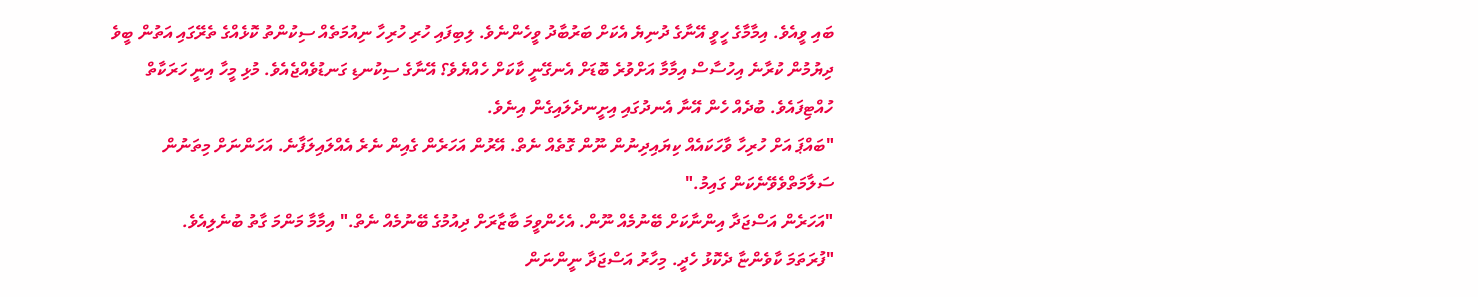ބައި ވީއެވެ. އިމާމާގެ ހީވީ އޭނާގެ ދުނިޔެ އެކަށް ބަރުބާދު ވީހެންނެވެ. ލިބިފައި ހުރި ހުރިހާ ނިއުމަތެއް ސިކުންތު ކޮޅެއްގެ ތެރޭގައި އަތުން ބީވެ ދިޔުމުން ކުރާނެ އިހުސާސް އިމާމާ އަށްވުރެ ބޮޑަށް އެނގޭނީ ކާކަށް ހެއްޔެވެ؟ އޭނާގެ ސިކުނޑި ގަނޑުވެއްޖެއެވެ. މުޅި މީހާ އިނީ ހަރަކާތް ހުއްޓިފައެވެ. ބުދެއް ހެން އޭނާ އެނދުގައި އިށީނދެލައިގެން އިނެވެ.
"ބައްޕަ އަށް ހުރިހާ ވާހަކައެއް ކިޔައިދިނުން ނޫން ގޮތެއް ނެތް. އޭރުން އަހަރެން ގެއިން ނެރެ އެއްލައިލަފާނެ. އަހަންނަށް މިތަނުން ސަލާމަތްވެވޭނެކަން ގައިމު."
"އަހަރެން އަސްޖަދާ އިންނާކަށް ބޭނުމެއް ނޫން. އެހެންވީމަ ބާޒާރަށް ދިއުމުގެ ބޭނުމެއް ނެތް." އިމާމާ މަންމަ ގާތު ބުނެލިއެވެ.
"ފުރަތަމަ ކާވެންޏާ ދެކޮޅު ހެދީ. މިހާރު އަސްޖަދާ ނީންނަން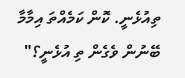ތިއުޅެނީ. ކޮން ކަމެއްތަ އިމާމާ ބޭނުން ވެގެން ތި އުޅެނީ؟"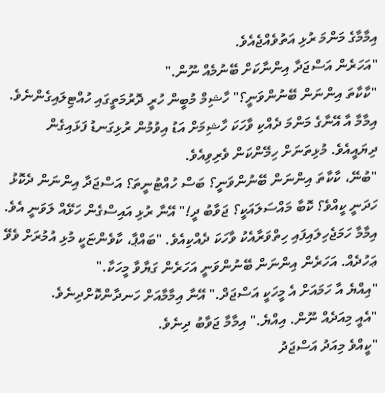އިމާމާގެ މަންމަ ރުޅި އަތުވެއްޖެއެވެ.
"އަހަރެން އަސްޖަދާ އިންނާކަށް ބޭނުމެއް ނޫން."
"ކާކާތަ އިންނަން ބޭނުންވަނީ؟" ހާޝިމް މުބީން ހުރީ ދޮރުމަތީގައި ހުއްޓިލައިގެންނެވެ. އިމާމާ އާ އޭނާގެ މަންމަ ދެއްކި ވާހަކަ ހާޝިމަށް އަޑު އިވުމުން ރުޅިގަނޑު ފަޅައިގެން ދިޔައީއެވެ. މުޅިތަނަށް ހިމޭންކަން ވެރިވިއެވެ.
"ބުނޭ، ކާކާތަ އިންނަން ބޭނުންވަނީ؟ ބަސް ހުއްޓުނީތަ؟ އަސްޖަދާ އިންނަން ދެކޮޅު ހަދަނީ ކީއްވެ؟ ކޮބާ މައްސަލައަކީ؟ ޖަވާބު ދީ!" އޭނާ ރުޅި އައިސްގެން ހަޅޭއް ލަވަނީ އެވެ.
އިމާމާ ހަމަޖެހިލައިފައި ހިތްވަރާއެކު ވާހަކަ ދެއްކިއެވެ. "ބައްޕާ، ކާވެންޏަކީ މުޅި އުމުރަށް ވެވޭ ޢަހުދެއް. އަހަރެން އިންނަން ބޭނުންވަނީ އަހަރެން ގަޔާވާ މީހަކާ."
"އިއްޔެ އާ ހަމައަށް އެ މީހަކީ އަސްޖަދް." އޭނާ އިމާމާއަށް ހަނދާންކޮށްދިނެވެ.
"އެއީ މިއަދެއް ނޫން. އިއްޔެ." އިމާމާ ޖަވާބު ދިނެވެ.
"ކީއްވެ މިއަދު އަސްޖަދު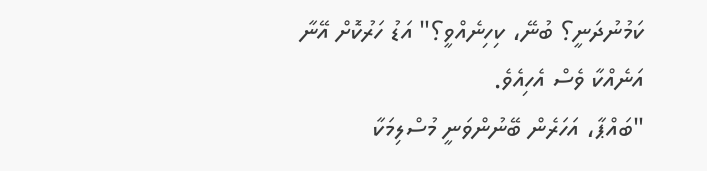ކަމުނުދަނީ؟ ބުނޭ، ކިހިނެއްވީ؟" އަޑު ހަރުކޮށް އޭނާ އަނެއްކާ ވެސް އެހިއެވެ.
"ބައްޕާ، އަހަރެން ބޭނުންވަނީ މުސްލިމަކާ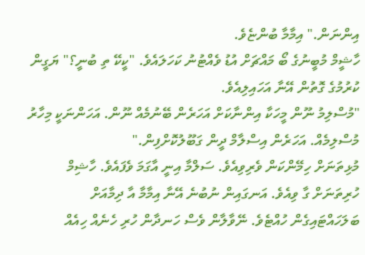އިންނަން." އިމާމާ ބުންޏެވެ.
ހާޝީމް މުބީނުގެ ބޯ މައްޗަށް އުޑު ވެއްޓުނު ކަހަލައެވެ. "ކީކޭ ތި ބުނީ؟" ޔަގީން ކުރުމުގެ ގޮތުން އޭނާ އަހައިލިއެވެ.
"މުސްލިމު ނޫން މީހަކާ އިންނާކަށް އަހަރެން ބޭނުމެއް ނޫން. އަހަންނަކީ މިހާރު މުސްލިމެއް. އަހަރެން އިސްލާމް ދީން ގަބޫލުކޮށްފިން."
މުޅިތަނަށް ހިމޭންކަން ވެރިވިއެވެ. ސަލްމާ އިނީ އާގަމަ ވެފައެވެ. ހާޝިމް ހުރިތަނަށް ގާ ވިއެވެ. އަނގައިން ނުބުނެ އޭނާ އިމާމާ އާ ދިމާއަށް ބަލަހައްޓައިގެން ހުއްޓެވެ. ނޭވާލާން ވެސް ހަނދާން ހުރި ހެނެއް ހިއެއް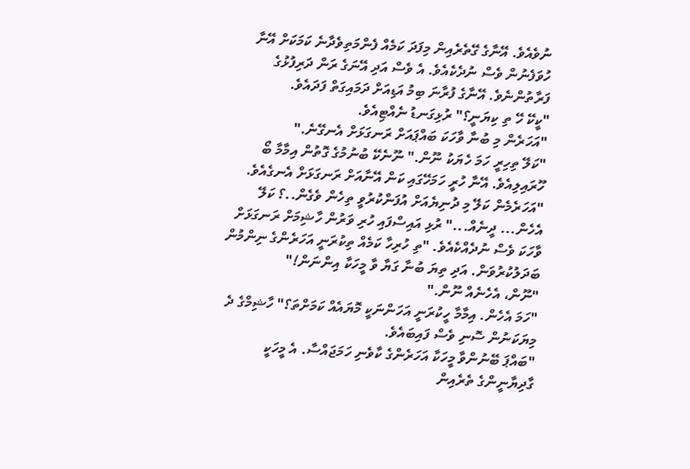ނުވެއެވެ. އޭނާގެ ގޭތެރެއިން މިފަދަ ކަމެއް ފެންމަތިވެދާނެ ކަމަކަށް އޭނާ ހުވަފެނުން ވެސް ނުދެކެއެވެ. އެ ވެސް އަދި އޭނަގެ ރަން ދަރިފުޅުގެ ފަރާތުންނެވެ. އޭނާގެ ފުރާނަ ބިމު އަޑިއަށް ދަމައިގަތް ފަދައެވެ.
"ކީކޭ ހޭ ތި ކިޔަނީ؟" ރުޅިގަނޑު ނެއްޓިއެވެ.
"އަހަރެން މި ބުނާ ވާހަކަ ބައްޕައަށް ރަނގަޅަށް އެނގޭނެ."
"ކަލޭ ތިހިރީ ހަމަ ހެޔަކު ނޫން." ނޫނެކޭ ބުނުމުގެ ގޮތުން އިމާމާ ބޯ ހޫރައިލިއެވެ. އޭނާ ހުރީ ހަމަހޭގައި ކަން އޭނާއަށް ރަނގަޅަށް އެނގެއެވެ. "އަހަރެމެން ކަލޭ މި ދުނިޔެއަށް އުފަންކުރުވީ ތިހެން ވެގެން..؟ ކަލޭ އެހެން... ދީނެއް..." ރުޅި އައިސްފައި ހުރި ވަރުން ހާޝިމަށް ރަނގަޅަށް ވާހަކަ ވެސް ނުދެއްކެއެވެ. "ތި ހުރިހާ ކަމެއް ތިކުރަނީ އަހަރެންގެ ނިންމުން ބަދަލުކުރުވަން. އަދި ތިޔަ ބުނާ ގަޔާ ވާ މީހަކާ އިންނަން!"
"ނޫން، އެހެނެއް ނޫން."
"ހަމަ އެހެން. އިމާމާ ހީކުރަނީ އަހަންނަކީ މޮޔައެއް ކަމަށްތަ؟" ހާޝިމްގެ ދެ މިޔަކަނުން ސޮނި ވެސް ފައިބައެވެ.
"ބައްޕަ ބޭނުންވާ މީހަކާ އަހަރެންގެ ކާވެނި ހަމަޖައްސާ. އެ މީހަކީ ގާދިޔާނީންގެ ތެރެއިން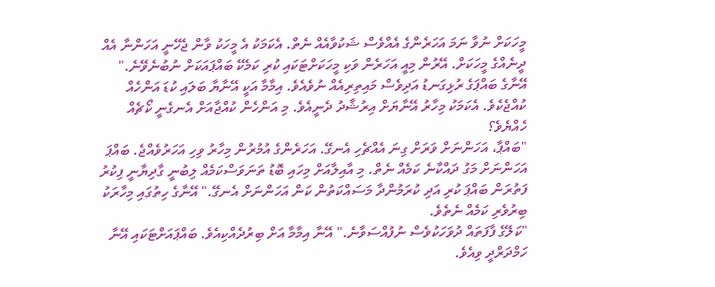މީހަކަށް ނުވާ ނަމަ އަހަރެންގެ އެއްވެސް ޝަކުވާއެއް ނެތް. އެކަމަކު އެ މީހަކު ވާން ޖެހޭނީ އަހަންނާ އެއް ދީނެއްގެ މީހަކަށް. އޭރުން މިއީ އަހަރެން ވަކި މީހަކަށްޓަކައި ކުރި ކަމެކޭ ބައްޕައަކަށް ނުބުނެވޭނެ."
އޭނާގެ ބައްޕަގެ ރުޅިގަނޑު އަދިވެސް މައިތިރިއެއް ނުވެއެވެ. އިމާމާ އަކީ އޭނާޔާ ބަލައި ކުޑަ އަންހެއް ކުއްޖެކެވެ. އެކަމަކު މިހާރު އޭނާޔަށް އިރުޝާދު ދެނީއެވެ. މި އަންހެން ކުއްޖާއަށް އެނގެނީ ކޯޗެއް ހެއްޔެވެ؟
"ބައްޕާ، އަހަންނަށް ވަރަށް ގިނަ އެއްޗެހި އެނގޭ. އަހަރެންގެ އުމުރުން މިހާރު ވިހި އަހަރުވެއްޖެ. ބައްޕަ އަހަންނަށް މަގު ދައްކާނެ ކަމެއް ނެތް. މި އާއިލާއަށް މިހައި ބޮޑު ތަނަވަސްކަމެއް ލިބުނީ ގާދިޔާނީ ފިކުރު ފަތުރަން ބައްޕަ ކުރި އަދި ކުރަމުންދާ މަސައްކަތުން ކަން އަހަންނަށް އެނގޭ." އޭނާގެ ހިތުގައި މިހާރަކު ބިރުވެރި ކަމެއް ނެތެވެ.
"ކަލޭގެ ފާފަތައް ދުވަހަކުވެސް ނުފުއްސަވާނެ." އޭނާ އިމާމާ އަށް ބިރުދެއްކިއެވެ. ބައްޕައަށްޓަކައި އޭނާ ހަމްދަރްދީ ވިއެވެ.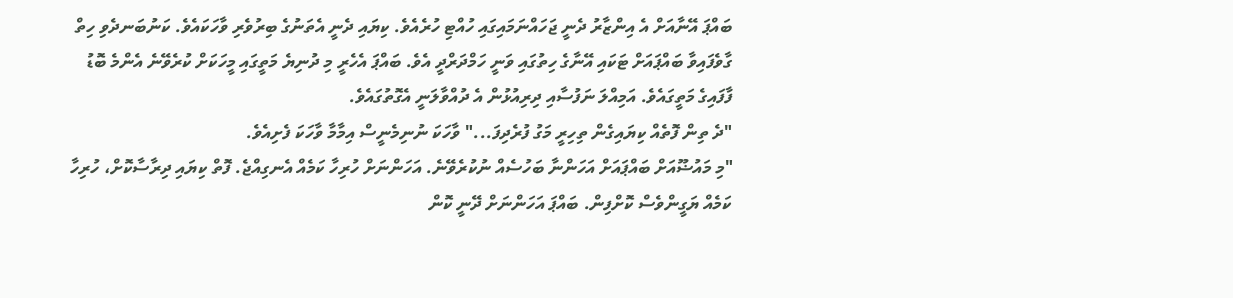ބައްޕަ އޭނާއަށް އެ އިންޒާރު ދެނީ ޖަހައްނަމައިގައި ހުއްޓި ހުރެއެވެ. ކިޔައި ދެނީ އެތަނުގެ ބިރުވެރި ވާހަކައެވެ. ކަނުބަނދެވި ހިތް ގާވެފައިވާ ބައްޕައަށް ޓަކައި އޭނާގެ ހިތުގައި ވަނީ ހަމްދަރްދީ އެވެ. ބައްޕަ އެހެރީ މި ދުނިޔެ މަތީގައި މީހަކަށް ކުރެވޭނެ އެންމެ ބޮޑު ފާފައިގެ މަތީގައެވެ. އަމިއްލަ ނަފުސާއި ދިރިއުޅުން އެ ދުއްވާލަނީ އެގޮތުގައެވެ.
"ދެ ތިން ފޮތެއް ކިޔައިގެން ތިހިރީ މަގު ފުރެދިފަ..." ވާހަކަ ނުނިމެނީސް އިމާމާ ވާހަކަ ފެށިއެވެ.
"މި މައުޟޫއަށް ބައްޕައަށް އަހަންނާ ބަހުސެއް ނުކުރެވޭނެ. އަހަންނަށް ހުރިހާ ކަމެއް އެނގިއްޖެ. ފޮތް ކިޔައި ދިރާސާކޮށް، ހުރިހާ ކަމެއް ޔަގީންވެސް ކޮށްފިން. ބައްޕަ އަހަންނަށް ދޭނީ ކޮން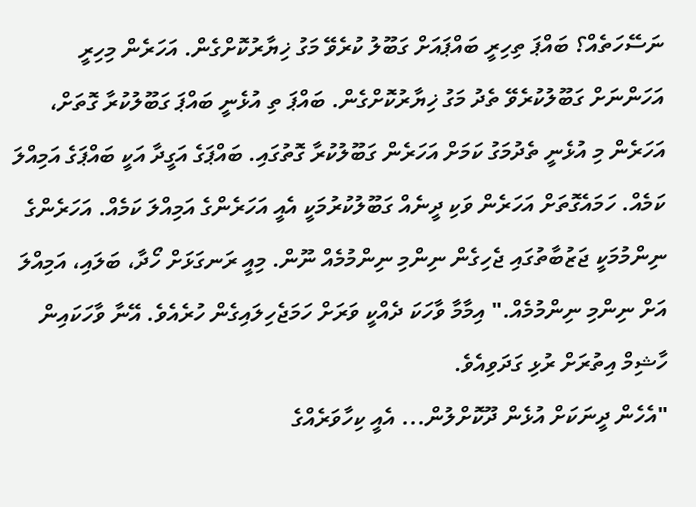ނަސޭހަތެއް؟ ބައްޕަ ތިހިރީ ބައްޕައަށް ގަބޫލު ކުރެވޭ މަގު ޚިޔާރުކޮށްގެން. އަހަރެން މިހިރީ އަހަންނަށް ގަބޫލުކުރެވޭ ތެދު މަގު ޚިޔާރުކޮށްގެން. ބައްޕަ ތި އުޅެނީ ބައްޕަ ގަބޫލުކުރާ ގޮތަށް، އަހަރެން މި އުޅެނީ ތެދުމަގު ކަމަށް އަހަރެން ގަބޫލުކުރާ ގޮތުގައި. ބައްޕަގެ އަގީދާ އަކީ ބައްޕަގެ އަމިއްލަ ކަމެއް. ހަމައެގޮތަށް އަހަރެން ވަކި ދީނެއް ގަބޫލުކުރުމަކީ އެއީ އަހަރެންގެ އަމިއްލަ ކަމެއް. އަހަރެންގެ ނިންމުމަކީ ޖަޒުބާތުގައި ޖެހިގެން ނިންމި ނިންމުމެއް ނޫން. މިއީ ރަނގަޅަށް ހޯދާ، ބަލައި، އަމިއްލަ އަށް ނިންމި ނިންމުމެއް." އިމާމާ ވާހަކަ ދެއްކީ ވަރަށް ހަމަޖެހިލައިގެން ހުރެއެވެ. އޭނާ ވާހަކައިން ހާޝިމް އިތުރަށް ރުޅި ގަދަވިއެވެ.
"އެހެން ދީނަކަށް އުޅެން ދޫކޮށްލުން... އެއީ ކިހާވަރެއްގެ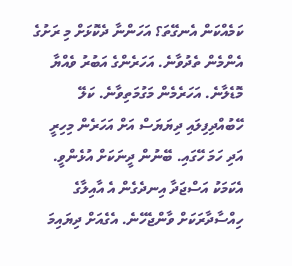ކަމެއްކަން އެނގޭތަ؟ އަހަންނާ ދެކޮޅަށް މި ރަށުގެ އެންމެން ތެދުވާނެ. އަހަރެންގެ އަބުރު ވެއްޔާ މޮޑެލާނެ. އަހަރެމެން މަގުމަތިވާނެ. ކަލޭ ހޭބުއްދިފިލައި ދިޔަޔަސް އަށް އަހަރެން މިހިރީ އަދި ހަމަ ހޭގައި. ބޭނުން ދީނަކަށް އުޅެންވީ. އެކަމަކު އަސްޖަދާ އިނދެގެން އެ އާއިލާގެ ހިއްސާދާރަކަށް ވާންޖެހޭނެ. އެގެއަށް ދިޔައިމަ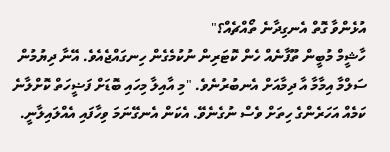އުޅެންވާ ގޮތް އެނގިދާނެ ތޯއްޗެއް؟"
ހާޝީމް މުބީން ތޫފާނެއް ހެން ކޮޓަރިން ނުކުމެގެން ހިނގައްޖެއެވެ. އޭނާ ދިޔުމުން ސަލްމާ އިމާމާ އާ ދިމާއަށް އެނބުރުނެވެ. "މި އާއިލާ މިހައި ބޮޑަށް ފަޟީހަތް ކޮށްލާނެ ކަމެއް އަހަރެންގެ ހިތަށް ވެސް ނުގެނެވޭ. އެކަން އެނގޭނަމަ ވިހާފައި އެއްލައިލާނީ.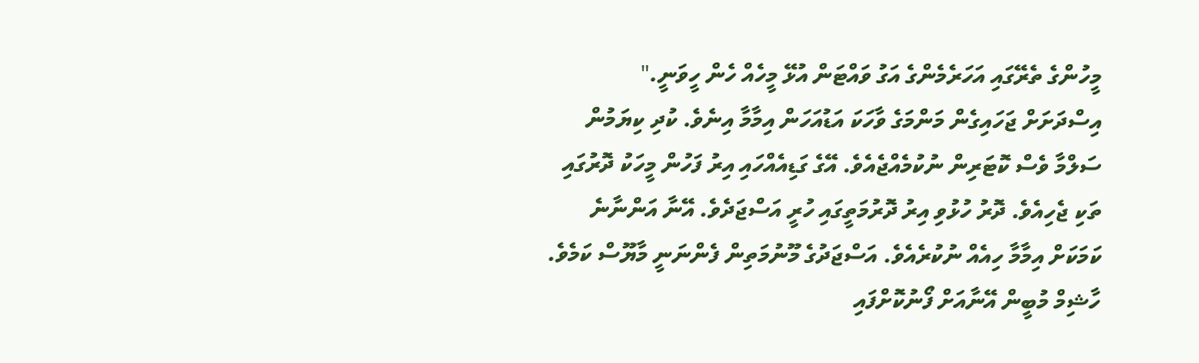މީހުންގެ ތެރޭގައި އަހަރެމެންގެ އަގު ވައްޓަން އުޅޭ މީހެއް ހެން ހީވަނީ."
އިސްދަށަށް ޖަހައިގެން މަންމަގެ ވާހަކަ އަޑުއަހަން އިމާމާ އިނެވެ. ކުދި ކިޔަމުން ސަލްމާ ވެސް ކޮޓަރިން ނުކުމެއްޖެއެވެ. އޭގެ ގަޑިއެއްހައި އިރު ފަހުން މީހަކު ދޮރުގައި ތަކި ޖެހިއެވެ. ދޮރު ހުޅުވި އިރު ދޮރުމަތީގައި ހުރީ އަސްޖަދެވެ. އޭނާ އަންނާނެ ކަމަކަށް އިމާމާ ހިއެއް ނުކުރެއެވެ. އަސްޖަދުގެ މޫނުމަތިން ފެންނަނީ މާޔޫސް ކަމެވެ. ހާޝިމް މުބީން އޭނާއަށް ފޯނުކޮށްފައި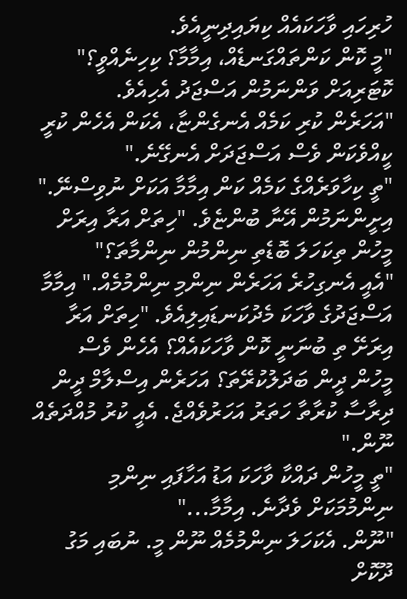ހުރިހައި ވާހަކައެއް ކިޔައިދިނީއެވެ.
"މީ ކޮން ކަންތައްގަނޑެއް، އިމާމާ؟ ކިހިނެއްވީ؟" ކޮޓަރިއަށް ވަންނަމުން އަސްޖަދު އެހިއެވެ.
"އަހަރެން ކުރި ކަމެއް އެނގެންޏާ، އެކަން އެހެން ކުރީ ކީއްވެކަން ވެސް އަސްޖަދަށް އެނގޭނެ."
"ތީ ކިހާވަރެއްގެ ކަމެއް ކަން އިމާމާ އަކަށް ނުވިސްނޭ." އިށީންނަމުން އޭނާ ބުންޏެވެ. "ހިތަށް އަރާ އިރަށް މީހުން ތިކަހަލަ ބޮޑެތި ނިންމުން ނިންމާތަ؟"
"އެއީ އެނގިހުރެ އަހަރެން ނިންމި ނިންމުމެއް." އިމާމާ އަސްޖަދުގެ ވާހަކަ މެދުކަނޑައިލިއެވެ. "ހިތަށް އަރާ އިރަށޭ ތި ބުނަނީ ކޮން ވާހަކައެއް؟ އެހެން ވެސް މީހުން ދީން ބަދަލުކުރޭތަ؟ އަހަރެން އިސްލާމް ދީން ދިރާސާ ކުރާތާ ހަތަރު އަހަރުވެއްޖެ. އެއީ ކުރު މުއްދަތެއް ނޫން."
"ތީ މީހުން ދައްކާ ވާހަކަ އަޑު އަހާފައި ނިންމި ނިންމުމަކަށް ވެދާނެ. އިމާމާ..."
"ނޫން. އެކަހަލަ ނިންމުމެއް ނޫން މީ. ނުބައި މަގު ދޫކޮށް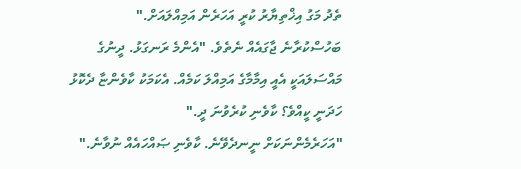ތެދު މަގު އިޚްތިޔާރު ކުރީ އަހަރެން އަމިއްލައަށް."
ބަހުސްކުރާނެ ޖާގައެއް ނެތެވެ. "އެންމެ ރަނގަޅު. ދީނުގެ މައްސަލައަކީ އެއީ އިމާމާގެ އަމިއްލަ ކަމެއް. އެކަމަކު ކާވެންޏާ ދެކޮޅު ހަދަނީ ކީއްވެ؟ ކާވެނި ކުރެވުނަ ދީ."
"އަހަރެމެންނަކަށް ނީނދެވޭނެ. ކާވެނި ޞައްހައެއް ނުވާނެ."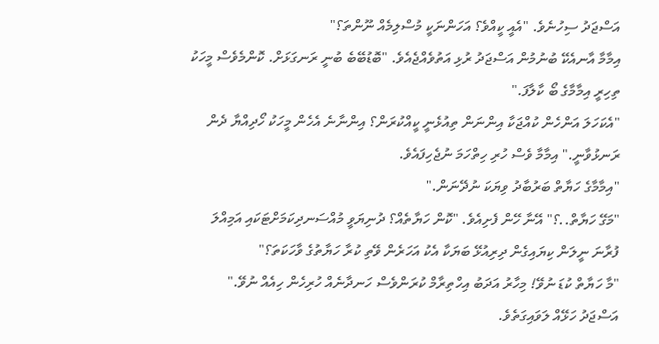އަސްޖަދު ސިހުނެވެ. "އެއީ ކީއްވެ؟ އަހަންނަކީ މުސްލިމެއް ނޫންތަ؟"
އިމާމާ އާނއެކޭ ބުނުމުން އަސްޖަދު ރުޅި އަތުވެއްޖެއެވެ. "ބޮޑުބޭބެ ބުނީ ރަނގަޅަށް. ކޮންމެވެސް މީހަކު ތިހިރީ އިމާމާގެ ބޯ ކާލާފަ."
"އެކަހަލަ އަންހެން ކުއްޖަކާ އިންނަން ތިއުޅެނީ ކީއްކުރަން؟ އިންނާނެ އެހެން މީހަކު ހޯދިއްޔާ ދެން ރަނޅުވާނީ." އިމާމާ ވެސް ހުރި ހިތްހަމަ ނުޖެހިފައެވެ.
"އިމާމާގެ ހަޔާތް ބަރުބާދު ވިޔަކަ ނުދޭނަން."
"މަގޭ ހަޔާތް..؟" އޭނާ ހޭން ފެށިއެވެ. "ކޮން ހަޔާތެއް؟ ދުނިޔަވީ މުއްސަނދިކަމަށްޓަކައި އަމިއްލަ ފުރާނަ ނީލަން ކިޔައިގެން ދިރިއުޅޭ ބަޔަކާ އެކު އަހަރެން ވޭތި ކުރާ ހަޔާތުގެ ވާހަކަތަ؟"
"މާ ހަޔާތް ކުޑަ ނުވޭ! މިހާރު އަދަބު އިހްތިރާމް ކުރަންވެސް ހަނދާނެއް ހުރިހެން ހިއެއް ނުވޭ." އަސްޖަދު ހަޅޭއް ލަވައިގަތެވެ.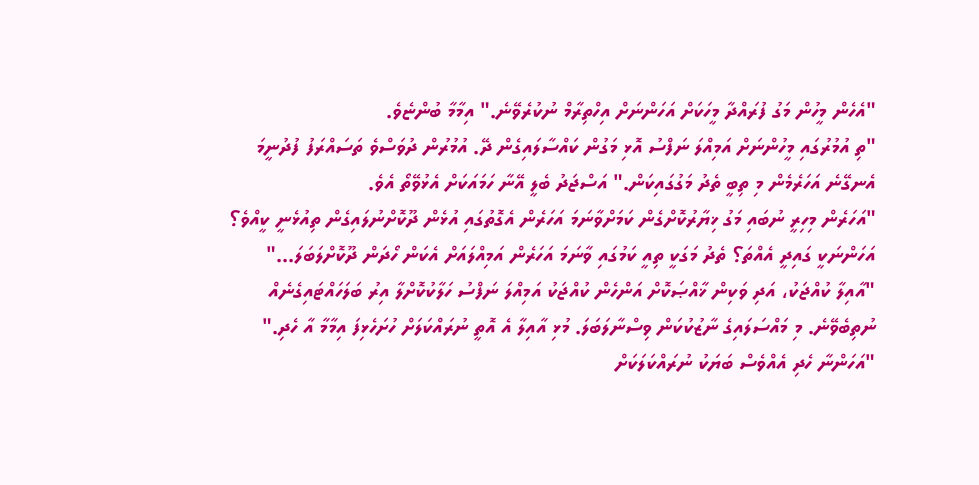"އެހެން މީހުން މަގު ފުރައްދާ މީހަކަށް އަހަންނަށް އިހްތިރާމް ނުކުރެވޭނެ." އިމާމާ ބުންޏެވެ.
"ތި އުމުރުގައި މީހުންނަށް އަމިއްލަ ނަފްސު އޮޅި މަގުން ކައްސާލައިގެން ދޭ. އުމުރުން ދުވަސްވެ ތަސައްރަފު ފުދުނީމަ އެނގޭނެ އަހަރެމެން މި ތިބީ ތެދު މަގުގައިކަން." އަސްޖަދު ބެލީ އޭނާ ހަމައަކަށް އެޅުވޭތޯ އެވެ.
"އަހަރެން މިހިރީ ނުބައި މަގު ޚިޔާރުކޮށްގެން ކަމަށްވާނަމަ އަހަރެން އެގޮތުގައި އުޅެން ދޫކޮށްނުލައިގެން ތިއުޅެނީ ކީއްވެ؟ އަހަންނަކީ ގައިދީ އެއްތަ؟ ތެދު މަގަކީ ތިއީ ކަމުގައި ވާނަމަ އަހަރެން އަމިއްލައަށް އެކަން ހޯދަން ދޫކޮށްލަބަލަ..."
"އާއިލާ ކުއްޖަކު، އަދި ވަކިން ޚާއްޞަކޮށް އަންހެން ކުއްޖަކު އަމިއްލަ ނަފްސު ހަލާކުކޮށްލާ އިރު ބަލަހައްޓައިގެނެއް ނުތިބެވޭނެ. މި މައްސަލައިގެ ނާޒުކުކަން ވިސްނާލަބަލަ. މުޅި އާއިލާ އެ އޮތީ ނުރައްކަލަށް ހުށަހެޅިފަ އިމާމާ އާ ހެދި."
"އަހަންނާ ހެދި އެއްވެސް ބަޔަކު ނުރައްކަލަކަށް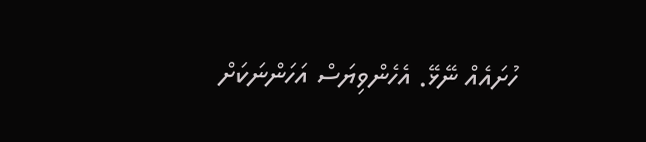ހުށައެއް ނޭޅޭ. އެހެންވިޔަސް އަހަންނަކަށް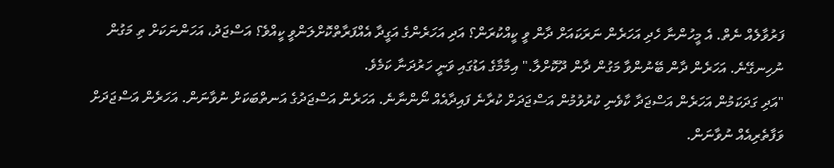ފަރުވާލެއް ނެތް. އެ މީހުންނާ ހެދި އަހަރެން ނަރަކައަށް ދާން ވީ ކީއްކުރަން؟ އަދި އަހަރެންގެ އަގީދާ އެއްފަރާތްކޮށްލަންވީ ކީއްވެ؟ އަސްޖަދު، އަހަންނަކަށް ތި މަގުން ނުހިނގޭނެ. އަހަރެން ދާން ބޭނުންވާ މަގުން ދާން ދޫކޮށްލާ." އިމާމާގެ އަޑުގައި ވަނީ ހަރުދަނާ ކަމެވެ.
"އަދި ގަދަކަމުން އަހަރެން އަސްޖަދާ ކާވެނި ކުރުވުމުން އަސްޖަދަށް ކުރާނެ ފައިދާއެއް ނޯންނާނެ. އަހަރެން އަސްޖަދުގެ އަނތްބަކަށް ނުވާނަން. އަހަރެން އަސްޖަދަށް ވަފާތެރިއެއް ނުވާނަން.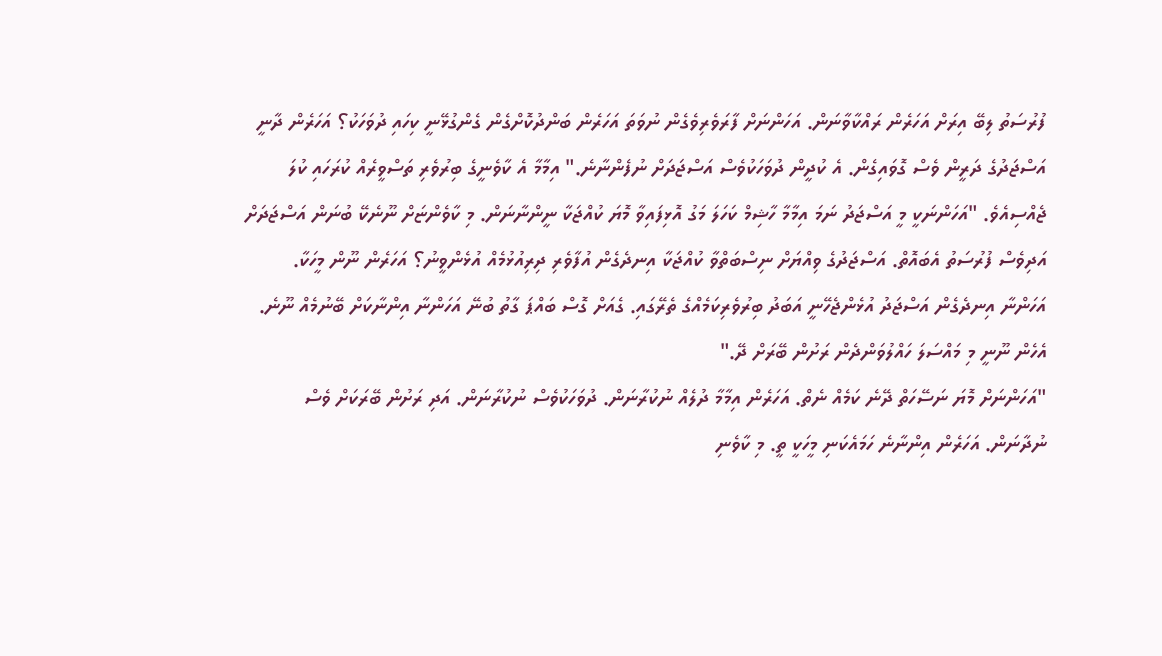ފުރުސަތު ލިބޭ އިރަށް އަހަރެން ރައްކާވާނަން. އަހަންނަށް ފާރަވެރިވެގެން ނުވަތަ އަހަރެން ބަންދުކޮށްގެން ގެންގުޅޭނީ ކިހައި ދުވަހަކު؟ އަހަރެން ދާނީ އަސްޖަދުގެ ދަރީން ވެސް ގޮވައިގެން. އެ ކުދީން ދުވަހަކުވެސް އަސްޖަދަށް ނުފެންނާނެ." އިމާމާ އެ ކާވެނީގެ ބިރުވެރި ތަސްވީރެއް ކުރަހައި ކުލަ ޖެއްސިއެވެ. "އަހަންނަކީ މީ އަސްޖަދު ނަމަ އިމާމާ ހާޝިމް ކަހަލަ މަގު އޮޅިފައިވާ މޮޔަ ކުއްޖަކާ ނީންނާނަން. މި ކާވެންޏަށް ނޫނެކޭ ބުނަން އަސްޖަދަށް އަދިވެސް ފުރުސަތު އެބައޮތް. އަސްޖަދުގެ ވިއްޔަށް ނިސްބަތްވާ ކުއްޖަކާ އިނދެގެން އުފާވެރި ދިރިއުޅުމެއް އުޅެންވީނު؟ އަހަރެން ނޫން މީހަކާ. އަހަންނާ އިނދެގެން އަސްޖަދު އުޅެންޖެހޭނީ އަބަދު ބިރުވެރިކަމެއްގެ ތެރޭގައި. ގެއަށް ގޮސް ބައްޕަ ގާތު ބުނޭ އަހަންނާ އިންނާކަށް ބޭނުމެއް ނޫނެ. އެހެން ނޫނީ މި މައްސަލަ ހައްލުވަންދެން ރަށުން ބޭރަށް ދޭ."
"އަހަންނަށް މޮޔަ ނަސޭހަތް ދޭނެ ކަމެއް ނެތް. އަހަރެން އިމާމާ ދުލެއް ނުކުރާނަން. ދުވަހަކުވެސް ނުކުރާނަން. އަދި ރަށުން ބޭރަކަށް ވެސް ނުދާނަން. އަހަރެން އިންނާނެ ހަމައެކަނި މީހަކީ ތީ. މި ކާވެނި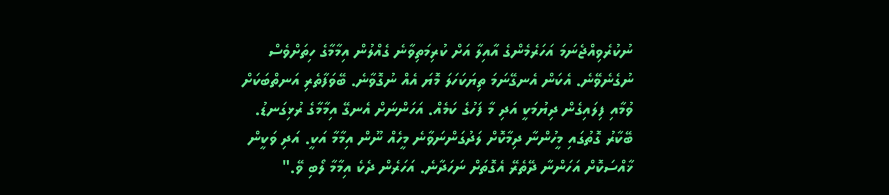ނުކުރެވިއްޖެނަމަ އަހަރެމެންގެ އާއިލާ އަށް ކުރިމަތިވާނެ ގެއްލުން އިމާމާގެ ހިތަށްވެސް ނުގެނެވޭނެ. އެކަން އެނގޭނަމަ ތިޔަކަހަލަ މޮޔަ އެއް ނުގޮވާނެ. ބޭވަފާތެރި އަނތްބަކަށް ވުމާއި ފިލައިގެން ދިޔުމަކީ އަދި މާ ފަހުގެ ކަމެއް. އަހަންނަށް އެނގޭ އިމާމާގެ ރުޅިގަނޑު. ބޭކާރު ގޮތުގައި މީހުންނާ ދިމާކޮށް ލަދުގަންނަވާނެ މީހެއް ނޫން އިމާމާ އަކީ. އަދި ވަކީން ޚާއްސަކޮށް އަހަންނާ ދޭތެރޭ އެގޮތަށް ނަހަދާނެ. އަހަރެން ދެކެ އިމާމާ ލޯބި ވޭ."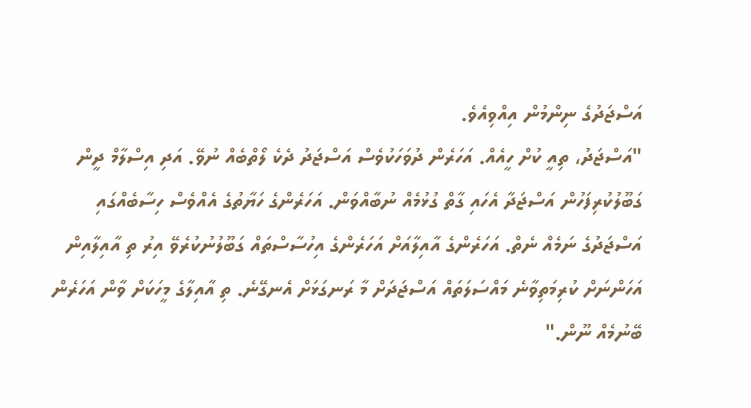އަސްޖަދުގެ ނިންމުން އިއްވިއެވެ.
"އަސްޖަދު، ތިއީ ކުށް ހީއެއް. އަހަރެން ދުވަހަކުވެސް އަސްޖަދު ދެކެ ލޯތްބެއް ނުވޭ. އަދި އިސްލާމް ދީން ގަބޫލުކުރިފަހުން އަސްޖަދާ އެހައި ގާތް ގުޅުމެއް ނުބާއްވަން. އަހަރެންގެ ހަޔާތުގެ އެއްވެސް ހިސާބެއްގައި އަސްޖަދުގެ ނަމެއް ނެތް. އަހަރެންގެ އާއިލާއަށް އަހަރެންގެ އިހުސާސްތައް ގަބޫލުނުކުރެވޭ އިރު ތި އާއިލާއިން އަހަންނަށް ކުރިމަތިވާނެ މައްސަލަތައް އަސްޖަދަށް މާ ރަނގަޅަށް އެނގޭނެ. ތި އާއިލާގެ މީހަކަށް ވާން އަހަރެން ބޭނުމެއް ނޫން."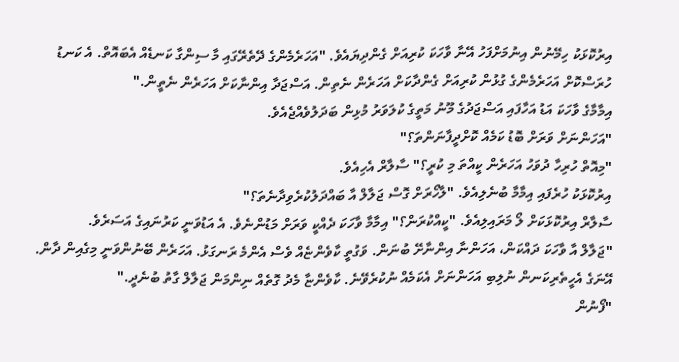އިރުކޮޅަކު ހިމޭނުން އިނުމަށްފަހު އޭނާ ވާހަކަ ކުރިއަށް ގެންދިޔައެވެ. "އަހަރެމެންގެ ދޭތެރޭގައި މާ ސިންގާ ކަނޑެއް އެބައޮތް. އެ ކަނޑު ހުރަސްކޮށް އަހަރެމެންގެ ގުޅުން ކުރިއަށް ގެންދާކަށް އަހަރެން ނެތިން. އަސްޖަދާ އިންނާކަށް އަހަރެން ނެތީން."
އިމާމާގެ ވާހަކަ އަޑު އަހާފައި އަސްޖަދުގެ މޫނު މަތީގެ ކުލަވަރު މުޅިން ބަދަލުވެއްޖެއެވެ.
"އަހަންނަށް ވަރަށް ބޮޑު ކަމެއް ކޮށްދީފާނަންތަ؟"
"މިއޮތް ހުރިހާ ދުވަހު އަހަރެން ކީއްތަ މި ކުރީ؟" ސާލާރް އެހިއެވެ.
އިރުކޮޅަކު ހުރެފައި އިމާމާ ބުނެލިއެވެ. "ލާހޯރަށް ގޮސް ޖަލާލް އާ ބައްދަލުކުރެވިދާނެތަ؟"
ސާލާރް އިރުކޮޅަކަށް ލޯ މަރައިލިއެވެ. "ކީއްކުރަން؟" އިމާމާ ވާހަކަ ދެއްކީ ވަރަށް މަޑުންނެވެ. އެ އަޑުވަނީ ކަރުނައިގެ އަސަރެވެ.
"ޖަލާލް އާ ވާހަކަ ދައްކަން، އަހަންނާ އިންނާށޭ ބުނަން. ވަގުތީ ކާވެންޏެއް ވެސް އެންމެ ރަނގަޅު. އަހަރެން ބޭނުންވަނީ މިގެއިން ދާން. އޭނަގެ އެހީތެރިކަނން ނުލިބި އަހަންނަށް އެކަމެއް ނުކުރެވޭނެ. ކާވެންޏާ މެދު ގޮތެއް ނިންމަން ޖަލާލް ގާތު ބުނެދީ."
"ފޯނުން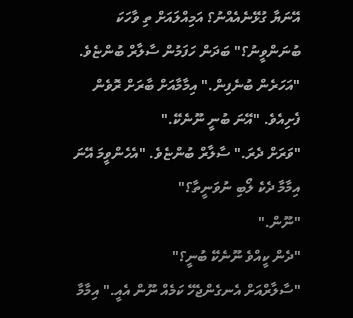އޭނަޔާ ގުޅޭނެއެއްނު؟ އަމިއްލައަށް ތި ވާހަކަ ބުނަންވީނު؟" ބަދަން ހަފަމުން ސާލާރް ބުންޏެވެ.
"އަހަރެން ބުނެފިން." އިމާމާއަށް ބާރަށް ރޮވެން ފެށިއެވެ. "އޭނަ ބުނީ ނޫނެކޭ."
"ވަރަށް ދެރަ." ސާލާރް ބުންޏެވެ. "އެހެންވީމަ އޭނަ އިމާމާ ދެކެ ލޯބި ނުވަނީތާ؟"
"ނޫން."
"ދެން ކީއްވެ ނޫނެކޭ ބުނީ؟"
"ސާލާރްއަށް އެނގެންޖެހޭ ކަމެއް ނޫން އެއީ." އިމާމާ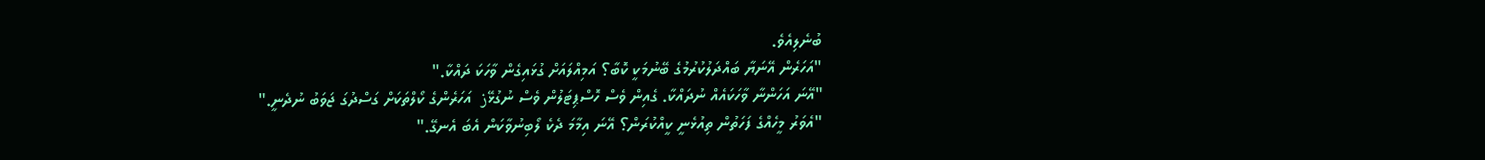ބުނެލިއެވެ.
"އަހަރެން އޭނަޔާ ބައްދަލުކުރުމުގެ ބޭނުމަކީ ކޮބާ؟ އަމިއްލައަށް ގުޅައިގެން ވާހަކަ ދައްކާ."
"އޭނަ އަހަންނާ ވާހަކައެއް ނުދައްކާ. ގެއިން ވެސް ހޮސްޕިޓަލުން ވެސް ނުގުޅޭز  އަހަރެންގެ ކޯލްތަކަށް ގަސްދުގަ ޖަވަބު ނުދެނީ."
"އެވަރު މީހެއްގެ ފަހަތުން ތިއުޅެނީ ކީއްކުރަން؟ އޭނަ އިމާމަ ދެކެ ލޯބިނުވާކަން އެބަ އެނގޭ."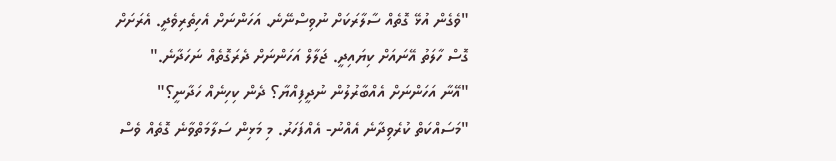"ވެގެން އުޅޭ ގޮތެއް ސާލާރަކަށް ނުވިސްނޭނެ. އަހަންނަށް އެހިތެރިވެދީ. އެރަށަށް ގޮސް ހާލަތު އޭނައަށް ކިޔައިދީ. ޖަލާލް އަހަންނަށް ދެރަގޮތެއް ނަހަދާނެ."
"އޭނާ އަހަންނަށް އެއްބާރުލުން ނުދީފިއްޔާ؟ ދެން ކިހިނެއް ހަދާނީ؟"
"މަސައްކަތް ކުރެވިދާނެ އެއްނު- އެއްފަހަރު. މި މަޅިން ސަލާމަތްވާނެ ގޮތެއް ވެސް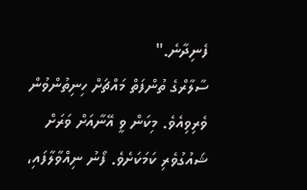ފެނިދާނެ."
ސާލާރްގެ ތުންފަތް މައްޗަށް ހިނިތުންވުން ވެރިވިއެވެ. މިކަން ވީ އޭނާއަށް ވަރަށް ޝައުގުވެރި ކަމަކަށެވެ. ފޯނު ނިއްވާލާފައި،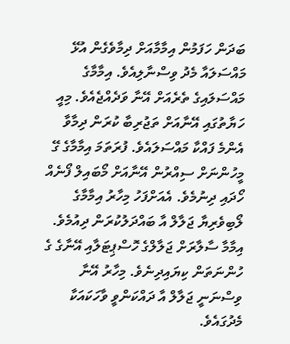ބަދަން ހަފަމުން އިމާމާއަށް ދިމާވެގެން އުޅޭ މައްސަލައާ މެދު ވިސްނާލިއެވެ. އިމާމާގެ މައްސަލައިގެ ތެރެއަށް އޭނާ ވަދެއްޖެއެވެ. މިއީ ހަޔާތުގައި އޭނާއަށް ތަޖުރިބާ ކުރަން ދިމާވާ އެންމެ ފައްކާ މައްސަލައެވެ. ފުރަތަމަ އިމާމާގެ ގޭ މީހުންނަށް ސިއްރުން އޭނާއަށް މޯބައިލް ފޯނެއް ހޯދައި ދިނުމެވެ. އެއަށްފަހު މިހާރު އިމާމާގެ ލޯބިވެރިޔާ ޖަލާލް އާ ބައްދަލުކުރަން ދިއުމެވެ. އިމާމާ ސާލާރަށް ޖަލާލްގެ ހޮސްޕިޓަލާއި އޭނާގެ ގެ ހުންނަތަން ކިޔައިދިނެވެ. މިހާރު އޭނާ ވިސްނަނީ ޖަލާލް އާ ދައްކަންވީ ވާހަކައަކާ މެދުގައެވެ.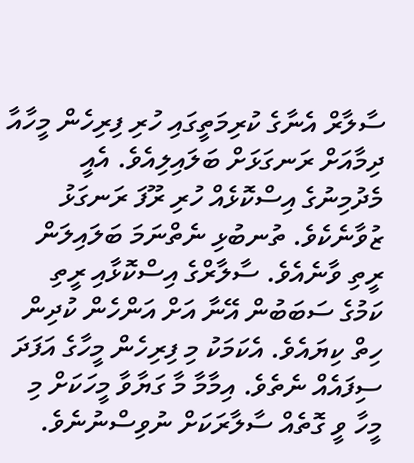ސާލާރް އެނާގެ ކުރިމަތީގައި ހުރި ފިރިހެން މީހާއާ ދިމާއަށް ރަނގަޅަށް ބަލައިލިއެވެ. އެއީ މެދުމިނުގެ އިސްކޮޅެއް ހުރި ރޫފަ ރަނގަޅު ޒުވާނެކެވެ. ތުނބުޅި ނެތްނަމަ ބަލައިލަން ރީތި ވާނެއެވެ. ސާލާރްގެ އިސްކޮޅާއި ރީތި ކަމުގެ ސަބަބުން އޭނާ އަށް އަންހެން ކުދިން ހިތް ކިޔައެވެ. އެކަމަކު މި ފިރިހެން މީހާގެ އަފަދަ ސިފައެއް ނެތެވެ. އިމާމާ މާ ގަޔާވާ މީހަކަށް މި މީހާ ވީ ގޮތެއް ސާލާރަކަށް ނުވިސްނުނެވެ.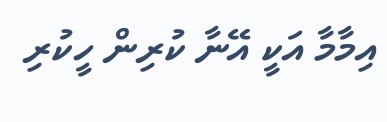އިމާމާ އަކީ އޭނާ ކުރިން ހީކުރި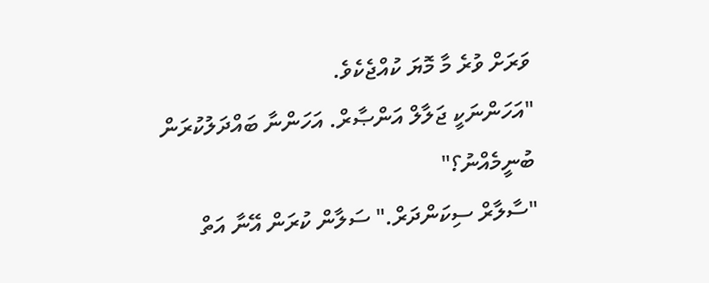ވަރަށް ވުރެ މާ މޮޔަ ކުއްޖެކެވެ.
"އަހަންނަކީ ޖަލާލް އަންޞާރް. އަހަންނާ ބައްދަލުކުރަން ބުނީމެއްނު؟"
"ސާލާރް ސިކަންދަރް." ސަލާން ކުރަން އޭނާ އަތް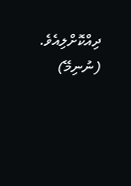ދިއްކޮށްލިއެވެ.
(ނުނިމޭ)